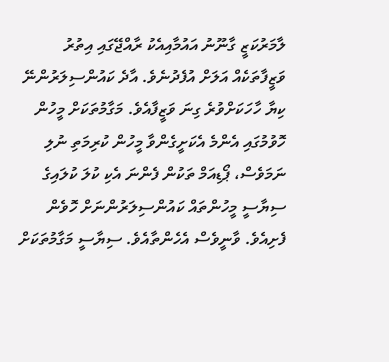ލާމަރުކަޒީ ގާނޫނު އައުމާއިއެކު ރާއްޖޭގައި އިތުރު ވަޒީފާތަކެއް އަލަށް އުފެދުނެވެ. އާދެ ކައުންސިލަރުންނޭ ކިޔާ ހާހަކަށްވުރެ ގިނަ ވަޒީފާއެވެ. މަގާމުތަކަށް މީހުން ހޮވުމުގައި އެންމެ އެކަށީގެންވާ މީހުން ކުރިމަތި ނުލި ނަމަވެސް، ޕޯޑިއަމް ތަކުން ފެންނަ އެކި ކުލަ ކުލައިގެ ސިޔާސީ މީހުންތައް ކައުންސިލަރުންނަށް ހޮވެން ފެށިއެވެ. ވާނީވެސް އެހެންތާއެވެ. ސިޔާސީ މަގާމުތަކަށް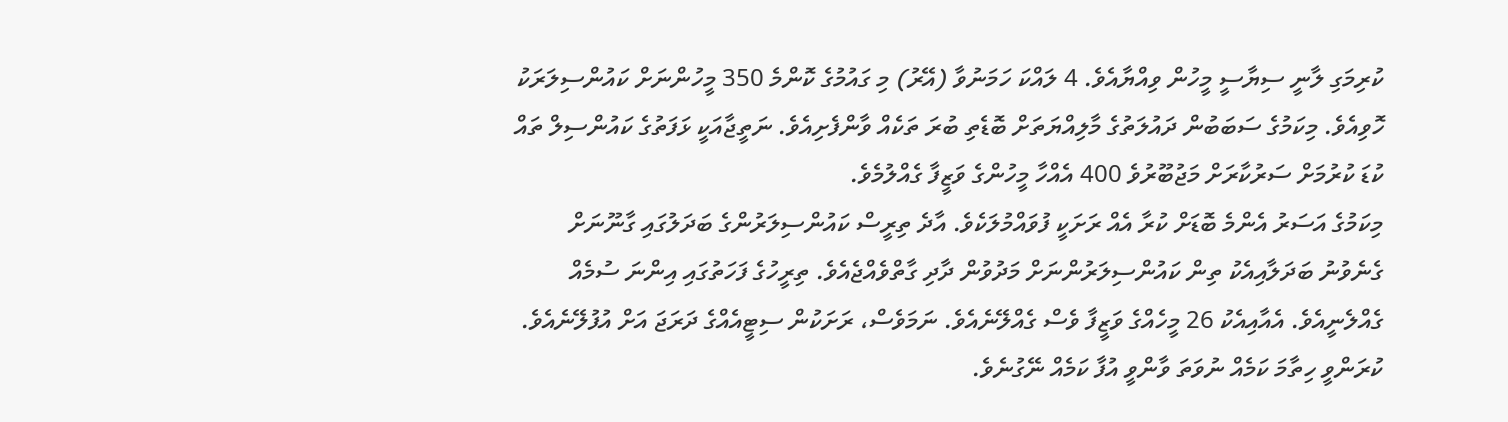ކުރިމަގި ލާނީ ސިޔާސީ މީހުން ވިއްޔާއެވެ. 4 ލައްކަ ހަމަނުވާ (އޭރު) މި ގައުމުގެ ކޮންމެ 350 މީހުންނަށް ކައުންސިލަރަކު ހޮވިއެވެ. މިކަމުގެ ސަބަބުން ދައުލަތުގެ މާލިއްޔަތަށް ބޮޑެތި ބުރަ ތަކެއް ވާންފެށިއެވެ. ނަތީޖާއަކީ ޅަފަތުގެ ކައުންސިލް ތައް ކުޑަ ކުރުމަށް ސަރުކާރަށް މަޖުބޫރުވެ 400 އެއްހާ މީހުންގެ ވަޒީފާ ގެއްލުމެވެ.
މިކަމުގެ އަސަރު އެންމެ ބޮޑަށް ކުރާ އެއް ރަށަކީ ފުވައްމުލަކެވެ. އާދެ ތިރީސް ކައުންސިލަރުންގެ ބަދަލުގައި ގާނޫނަށް ގެނެވުނު ބަދަލާއިއެކު ތިން ކައުންސިލަރުންނަށް މަދުވުން ދާދި ގާތްވެއްޖެއެވެ. ތިރީހުގެ ފަހަތުގައި އިންނަ ސުމެއް ގެއްލެނީއެވެ. އެއާއިއެކު 26 މީހެއްގެ ވަޒީފާ ވެސް ގެއްލޭނެއެވެ. ނަމަވެސް، ރަށަކުން ސިޓީއެއްގެ ދަރަޖަ އަށް އުފުލޭނެއެވެ. ކުރަންވީ ހިތާމަ ކަމެއް ނުވަތަ ވާންވީ އުފާ ކަމެއް ނޭގުނެވެ.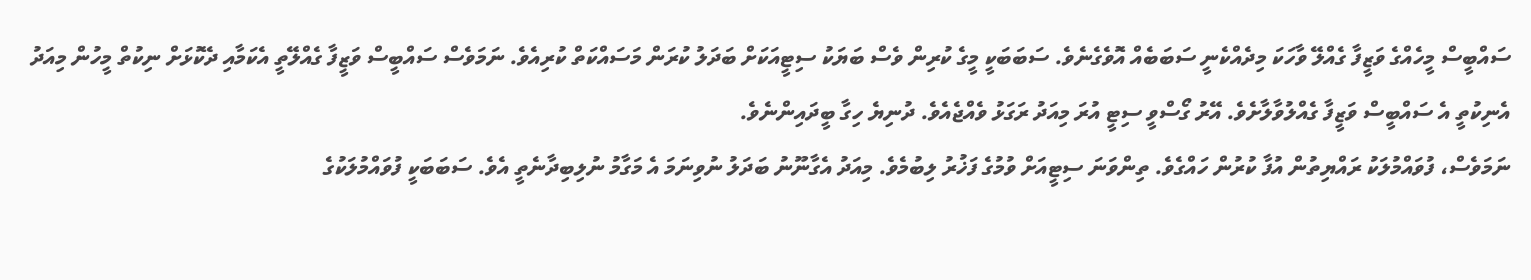ސައްބީސް މީހެއްގެ ވަޒީފާ ގެއްލޭ ވާހަކަ މިދެއްކެނީ ސަބަބެއް އޮވެގެނެވެ. ސަބަބަކީ މީގެ ކުރިން ވެސް ބަޔަކު ސިޓީއަކަށް ބަދަލު ކުރަން މަސައްކަތް ކުރިއެވެ. ނަމަވެސް ސައްބީސް ވަޒީފާ ގެއްލޭތީ އެކަމާއި ދެކޮޅަށް ނިކުތް މީހުން މިއަދު އެނިކުތީ އެ ސައްބީސް ވަޒީފާ ގެއްލުވާލާށެވެ. އޭރު ގޯސްވީ ސިޓީ އުރަ މިއަދު ރަގަޅު ވެއްޖެއެވެ. ދުނިޔެ ހިގާ ބީދައިންނެވެ.
ނަމަވެސް، ފުވައްމުލަކު ރައްޔިތުން އުފާ ކުރުން ހައްގެވެ. ތިންވަނަ ސިޓީއަށް ވުމުގެ ފަޚުރު ލިބުމެވެ. މިއަދު އެގާނޫނު ބަދަލު ނުވިނަމަ އެ މަގާމު ނުލިބިދާނެތީ އެވެ. ސަބަބަކީ ފުވައްމުލަކުގެ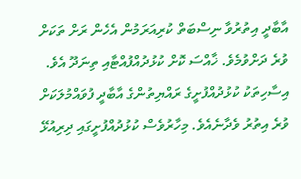އާބާދީ އިތުރުވާ ނިސްބަތް ކުރިއަރަމުން އެހެން ރަށް ތަކަށް ވުރެ ދަށްވުމެވެ. ޚާއްސަ ކޮށް ކުޅުދުއްފުއްޓާއި ތިނަދޫ އެވެ. އިސާހިތަކު ކުޅުދުއްފުށީގެ ރައްޔިތުންގެ އާބާދީ ފުވައްމުލަކަށް ވުރެ އިތުރު ވެދާނެއެވެ. މިހާރުވެސް ކުޅުދުއްފުށީގައި ދިރިއުޅޭ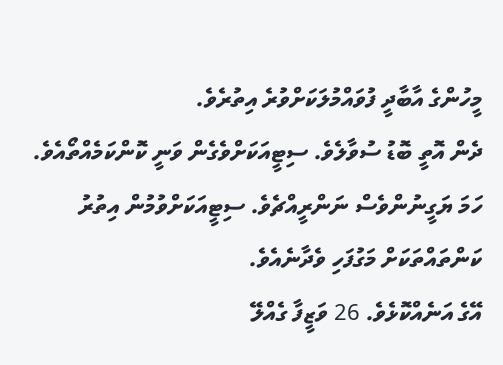މީހުންގެ އާބާދީ ފުވައްމުލަކަށްވުރެ އިތުރެވެ.
ދެން އޮތީ ބޮޑު ސުވާލެވެ. ސިޓީއަކަށްވެގެން ވަނީ ކޮންކަމެއްތޯއެވެ. ހަމަ ޔަގީނުންވެސް ނަންރީއްޗެވެ. ސިޓީއަކަށްވުމުން އިތުރު ކަންތައްތަކަށް މަގުފަހި ވެދާނެއެވެ.
އޭގެ އަނެއްކޮޅެވެ. 26 ވަޒީފާ ގެއްލޭ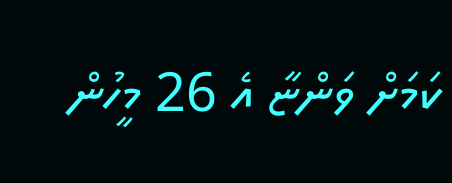ކަމަށް ވަންޏާ އެ 26 މީހުން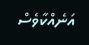އަނެއްކާވެސް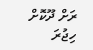ރަށް ދޫކޮށް ހިޖުރަ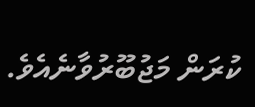ކުރަން މަޖުބޫރުވާނެއެވެ.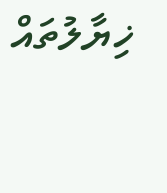ޚިޔާލުތައް